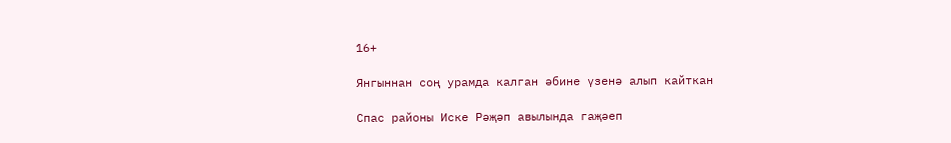16+

Янгыннан соң урамда калган әбине үзенә алып кайткан

Спас районы Иске Рәҗәп авылында гаҗәеп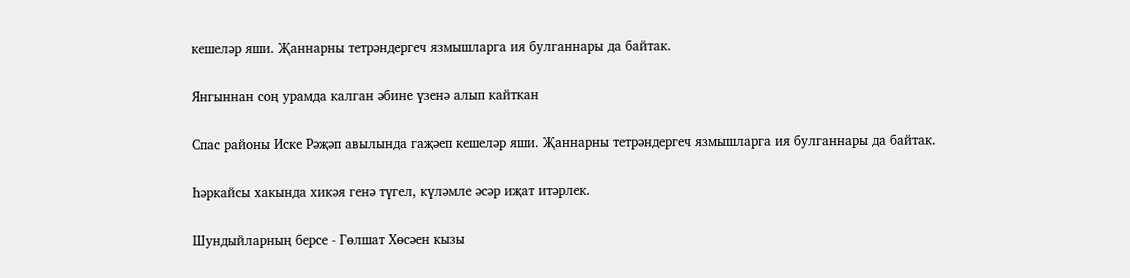кешеләр яши. Җаннарны тетрәндергеч язмышларга ия булганнары да байтак.

Янгыннан соң урамда калган әбине үзенә алып кайткан

Спас районы Иске Рәҗәп авылында гаҗәеп кешеләр яши. Җаннарны тетрәндергеч язмышларга ия булганнары да байтак.

Һәркайсы хакында хикәя генә түгел, күләмле әсәр иҗат итәрлек.

Шундыйларның берсе - Гөлшат Хөсәен кызы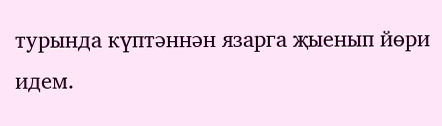турында күптәннән язарга җыенып йөри идем.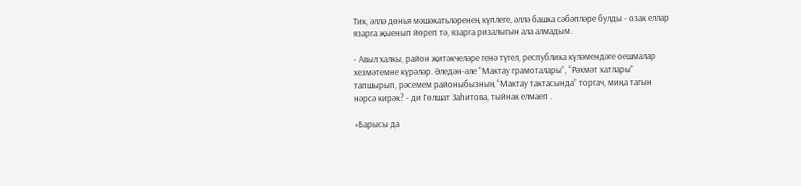Тик, әллә дөнья мәшәкатьләренең күплеге, әллә башка сәбәпләре булды - озак еллар язарга җыенып йөреп тә, язарга ризалыгын ала алмадым.

- Авыл халкы, район җитәкчеләре генә түгел, республика күләмендәге оешмалар хезмәтемне күрәләр. Әледән-әле “Мактау грамоталары”, “Рәхмәт хатлары” тапшырып, рәсемем районыбызның “Мактау тактасында” торгач, миңа тагын нәрсә кирәк? - ди Гөлшат Заһитова, тыйнак елмаеп .

«Барысы да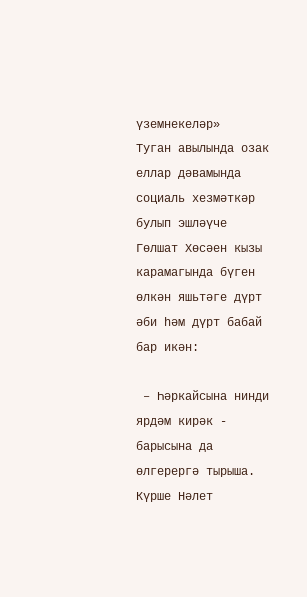үземнекеләр»
Туган авылында озак еллар дәвамында социаль хезмәткәр булып эшләүче Гөлшат Хөсәен кызы карамагында бүген өлкән яшьтәге дүрт әби һәм дүрт бабай бар икән:

 – Һәркайсына нинди ярдәм кирәк - барысына да өлгерергә тырыша. Күрше Нәлет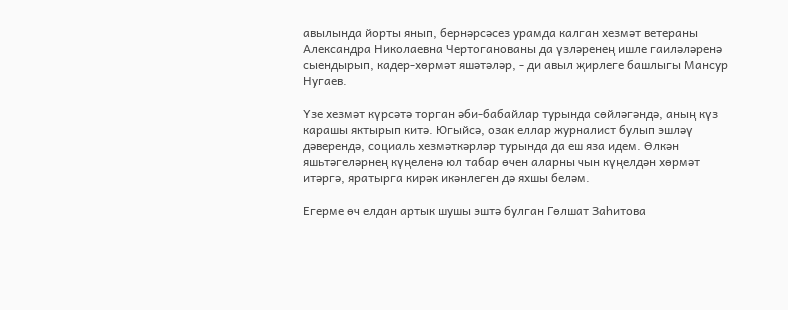авылында йорты янып, бернәрсәсез урамда калган хезмәт ветераны Александра Николаевна Чертоганованы да үзләренең ишле гаиләләренә сыендырып, кадер-хөрмәт яшәтәләр, - ди авыл җирлеге башлыгы Мансур Нугаев.

Үзе хезмәт күрсәтә торган әби-бабайлар турында сөйләгәндә, аның күз карашы яктырып китә. Югыйсә, озак еллар журналист булып эшләү дәверендә, социаль хезмәткәрләр турында да еш яза идем. Өлкән яшьтәгеләрнең күңеленә юл табар өчен аларны чын күңелдән хөрмәт итәргә, яратырга кирәк икәнлеген дә яхшы беләм.

Егерме өч елдан артык шушы эштә булган Гөлшат Заһитова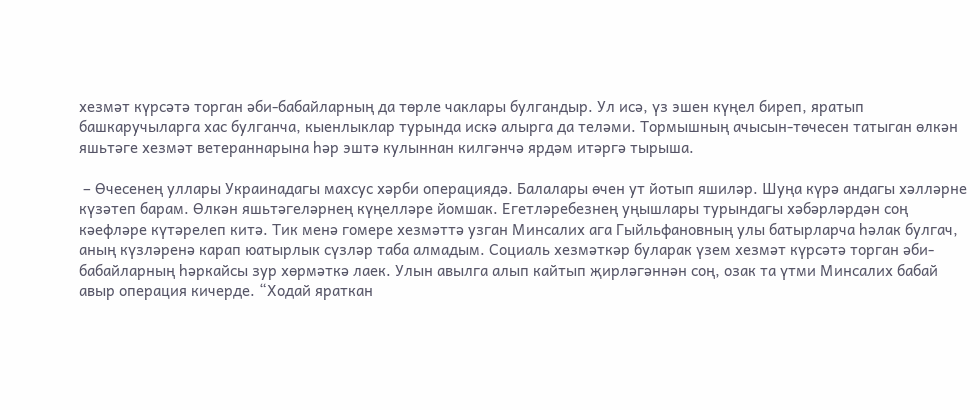хезмәт күрсәтә торган әби-бабайларның да төрле чаклары булгандыр. Ул исә, үз эшен күңел биреп, яратып башкаручыларга хас булганча, кыенлыклар турында искә алырга да теләми. Тормышның ачысын-төчесен татыган өлкән яшьтәге хезмәт ветераннарына һәр эштә кулыннан килгәнчә ярдәм итәргә тырыша.

 – Өчесенең уллары Украинадагы махсус хәрби операциядә. Балалары өчен ут йотып яшиләр. Шуңа күрә андагы хәлләрне күзәтеп барам. Өлкән яшьтәгеләрнең күңелләре йомшак. Егетләребезнең уңышлары турындагы хәбәрләрдән соң кәефләре күтәрелеп китә. Тик менә гомере хезмәттә узган Минсалих ага Гыйльфановның улы батырларча һәлак булгач, аның күзләренә карап юатырлык сүзләр таба алмадым. Социаль хезмәткәр буларак үзем хезмәт күрсәтә торган әби-бабайларның һәркайсы зур хөрмәткә лаек. Улын авылга алып кайтып җирләгәннән соң, озак та үтми Минсалих бабай авыр операция кичерде. “Ходай яраткан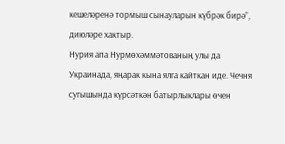кешеләренә тормыш сынауларын күбрәк бирә”, диюләре хактыр.
Нурия апа Нурмөхәммәтованың улы да Украинада, яңарак кына ялга кайткан иде. Чечня сугышында күрсәткән батырлыклары өчен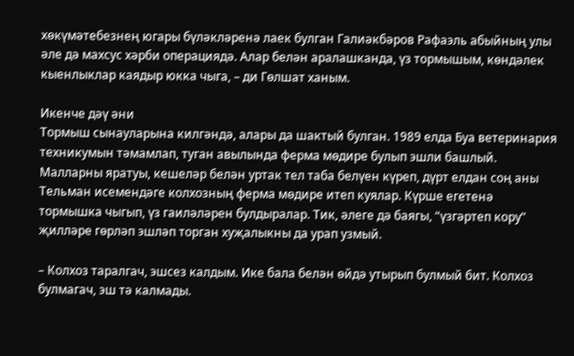хөкүмәтебезнең югары бүләкләренә лаек булган Галиәкбәров Рафаэль абыйның улы әле дә махсус хәрби операциядә. Алар белән аралашканда, үз тормышым, көндәлек кыенлыклар каядыр юкка чыга, – ди Гөлшат ханым.

Икенче дәү әни
Тормыш сынауларына килгәндә, алары да шактый булган. 1989 елда Буа ветеринария техникумын тәмамлап, туган авылында ферма мөдире булып эшли башлый. Малларны яратуы, кешеләр белән уртак тел таба белүен күреп, дүрт елдан соң аны Тельман исемендәге колхозның ферма мөдире итеп куялар. Күрше егетенә тормышка чыгып, үз гаиләләрен булдыралар. Тик, әлеге дә баягы, “үзгәртеп кору” җилләре гөрләп эшләп торган хуҗалыкны да урап узмый.

– Колхоз таралгач, эшсез калдым. Ике бала белән өйдә утырып булмый бит. Колхоз булмагач, эш тә калмады.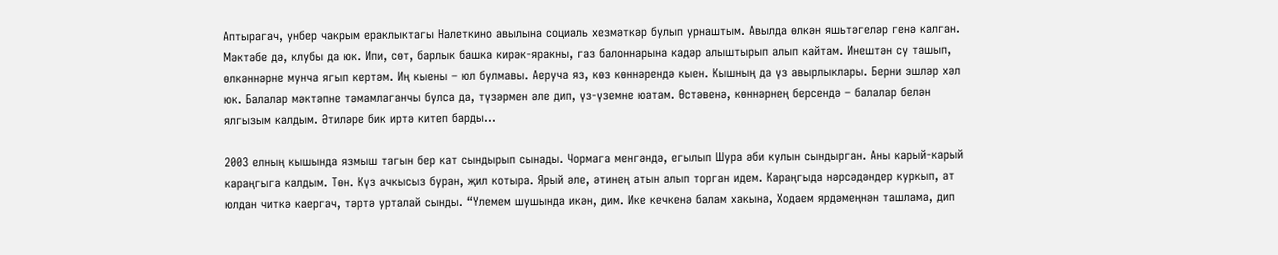Аптырагач, унбер чакрым ераклыктагы Налеткино авылына социаль хезмәткәр булып урнаштым. Авылда өлкән яшьтәгеләр генә калган. Мәктәбе дә, клубы да юк. Ипи, сөт, барлык башка кирәк-яракны, газ балоннарына кадәр алыштырып алып кайтам. Инештән су ташып, өлкәннәрне мунча ягып кертәм. Иң кыены – юл булмавы. Аеруча яз, көз көннәрендә кыен. Кышның да үз авырлыклары. Берни эшләр хәл юк. Балалар мәктәпне тәмамлаганчы булса да, түзәрмен әле дип, үз-үземне юатам. Өстәвенә, көннәрнең берсендә – балалар белән ялгызым калдым. Әтиләре бик иртә китеп барды...

2003 елның кышында язмыш тагын бер кат сындырып сынады. Чормага менгәндә, егылып Шура әби кулын сындырган. Аны карый-карый караңгыга калдым. Төн. Күз ачкысыз буран, җил котыра. Ярый әле, әтинең атын алып торган идем. Караңгыда нәрсәдәндер куркып, ат юлдан читкә каергач, тәртә урталай сынды. “Үлемем шушында икән, дим. Ике кечкенә балам хакына, Ходаем ярдәмеңнән ташлама, дип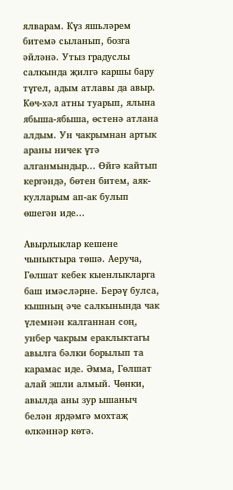ялварам. Күз яшьләрем битемә сыланып, бозга әйләнә. Утыз градуслы салкында җилгә каршы бару түгел, адым атлавы да авыр. Көч-хәл атны туарып, ялына ябыша-ябыша, өстенә атлана алдым. Ун чакрымнан артык араны ничек үтә алганмындыр... Өйгә кайтып кергәндә, бөтен битем, аяк-кулларым ап-ак булып өшегән иде...

Авырлыклар кешене чыныктыра төшә. Аеруча, Гөлшат кебек кыенлыкларга баш имәсләрне. Берәү булса, кышның әче салкынында чак үлемнән калганнан соң, унбер чакрым ераклыктагы авылга бәлки борылып та карамас иде. Әмма, Гөлшат алай эшли алмый. Чөнки, авылда аны зур ышаныч белән ярдәмгә мохтаҗ өлкәннәр көтә.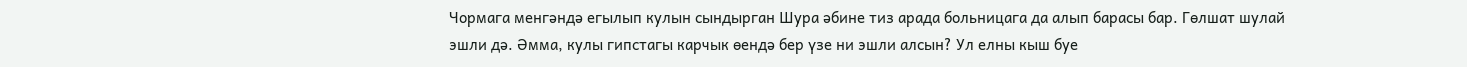Чормага менгәндә егылып кулын сындырган Шура әбине тиз арада больницага да алып барасы бар. Гөлшат шулай эшли дә. Әмма, кулы гипстагы карчык өендә бер үзе ни эшли алсын? Ул елны кыш буе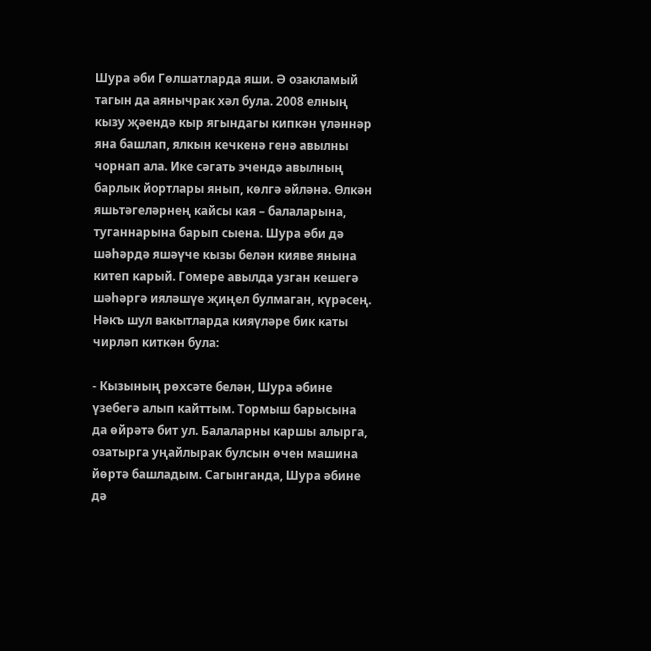Шура әби Гөлшатларда яши. Ә озакламый тагын да аянычрак хәл була. 2008 елның кызу җәендә кыр ягындагы кипкән үләннәр яна башлап, ялкын кечкенә генә авылны чорнап ала. Ике сәгать эчендә авылның барлык йортлары янып, көлгә әйләнә. Өлкән яшьтәгеләрнең кайсы кая – балаларына, туганнарына барып сыена. Шура әби дә шәһәрдә яшәүче кызы белән кияве янына китеп карый. Гомере авылда узган кешегә шәһәргә ияләшүе җиңел булмаган, күрәсең. Нәкъ шул вакытларда кияүләре бик каты чирләп киткән була:

- Кызының рөхсәте белән, Шура әбине үзебегә алып кайттым. Тормыш барысына да өйрәтә бит ул. Балаларны каршы алырга, озатырга уңайлырак булсын өчен машина йөртә башладым. Сагынганда, Шура әбине дә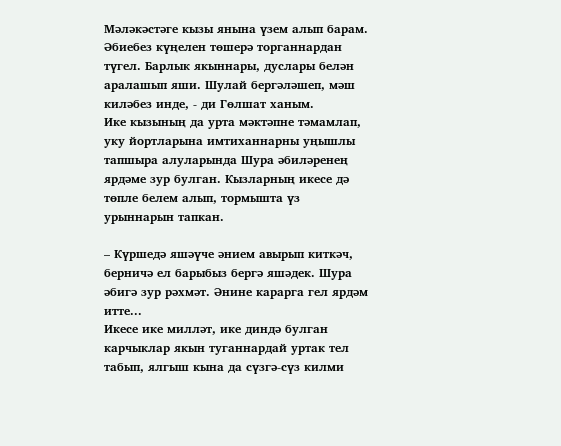Мәләкәстәге кызы янына үзем алып барам. Әбиебез күңелен төшерә торганнардан түгел. Барлык якыннары, дуслары белән аралашып яши. Шулай бергәләшеп, мәш киләбез инде, - ди Гөлшат ханым.
Ике кызының да урта мәктәпне тәмамлап, уку йортларына имтиханнарны уңышлы тапшыра алуларында Шура әбиләренең ярдәме зур булган. Кызларның икесе дә төпле белем алып, тормышта үз урыннарын тапкан.

– Күршедә яшәүче әнием авырып киткәч, берничә ел барыбыз бергә яшәдек. Шура әбигә зур рәхмәт. Әнине карарга гел ярдәм итте...
Икесе ике милләт, ике диндә булган карчыклар якын туганнардай уртак тел табып, ялгыш кына да сүзгә-сүз килми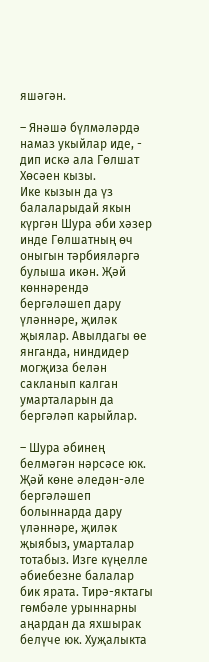яшәгән.

– Янәшә бүлмәләрдә намаз укыйлар иде, - дип искә ала Гөлшат Хөсәен кызы.
Ике кызын да үз балаларыдай якын күргән Шура әби хәзер инде Гөлшатның өч оныгын тәрбияләргә булыша икән. Җәй көннәрендә бергәләшеп дару үләннәре, җиләк җыялар. Авылдагы өе янганда, ниндидер могҗиза белән сакланып калган умарталарын да бергәләп карыйлар.

– Шура әбинең белмәгән нәрсәсе юк. Җәй көне әледән-әле бергәләшеп болыннарда дару үләннәре, җиләк җыябыз, умарталар тотабыз. Изге күңелле әбиебезне балалар бик ярата. Тирә-яктагы гөмбәле урыннарны аңардан да яхшырак белүче юк. Хуҗалыкта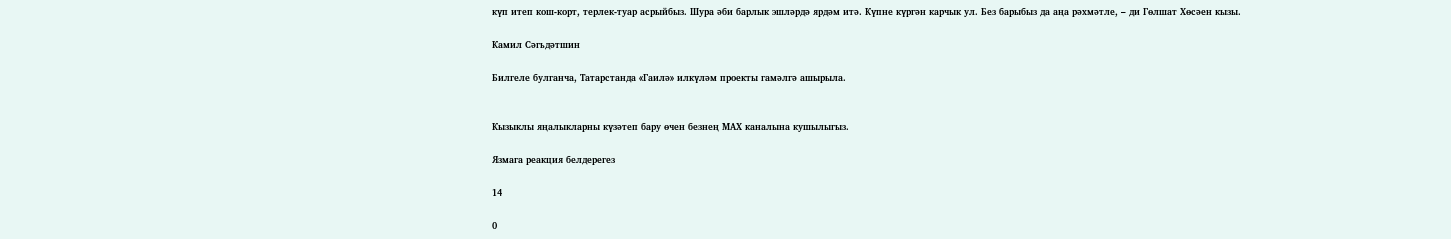күп итеп кош-корт, терлек-туар асрыйбыз. Шура әби барлык эшләрдә ярдәм итә. Күпне күргән карчык ул. Без барыбыз да аңа рәхмәтле, – ди Гөлшат Хөсәен кызы.

Камил Сәгьдәтшин

Билгеле булганча, Татарстанда «Гаилә» илкүләм проекты гамәлгә ашырыла.


Кызыклы яңалыкларны күзәтеп бару өчен безнең МАХ каналына кушылыгыз.

Язмага реакция белдерегез

14

0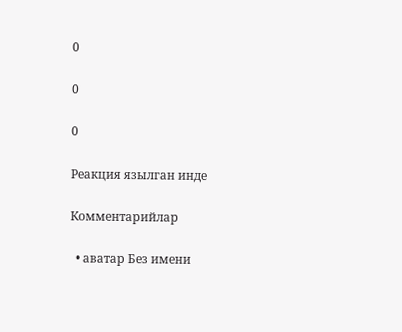0

0

0

Реакция язылган инде

Комментарийлар

  • аватар Без имени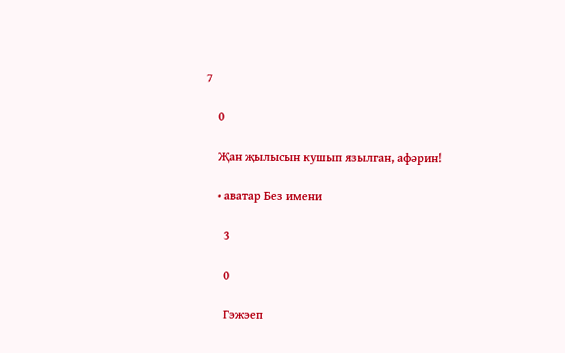7

    0

    Җан җылысын кушып язылган, афәрин!

    • аватар Без имени

      3

      0

      Гэжэеп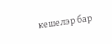кешелэр бар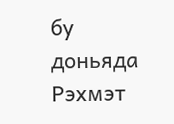бу доньяда Рэхмэт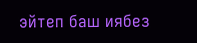эйтеп баш иябез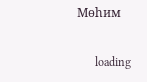Мөһим

      loading